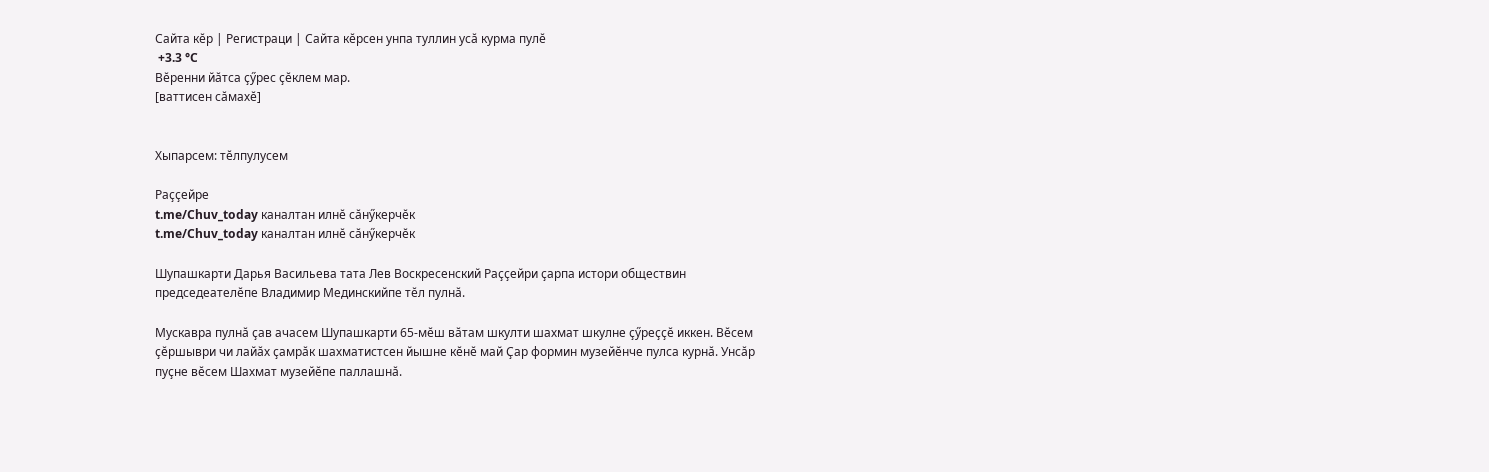Сайта кӗр | Регистраци | Сайта кӗрсен унпа туллин усӑ курма пулӗ
 +3.3 °C
Вӗренни йӑтса ҫӳрес ҫӗклем мар.
[ваттисен сӑмахӗ]


Хыпарсем: тӗлпулусем

Раҫҫейре
t.me/Chuv_today каналтан илнӗ сӑнӳкерчӗк
t.me/Chuv_today каналтан илнӗ сӑнӳкерчӗк

Шупашкарти Дарья Васильева тата Лев Воскресенский Раҫҫейри ҫарпа истори обществин председеателӗпе Владимир Мединскийпе тӗл пулнӑ.

Мускавра пулнӑ ҫав ачасем Шупашкарти 65-мӗш вӑтам шкулти шахмат шкулне ҫӳреҫҫӗ иккен. Вӗсем ҫӗршыври чи лайӑх ҫамрӑк шахматистсен йышне кӗнӗ май Ҫар формин музейӗнче пулса курнӑ. Унсӑр пуҫне вӗсем Шахмат музейӗпе паллашнӑ.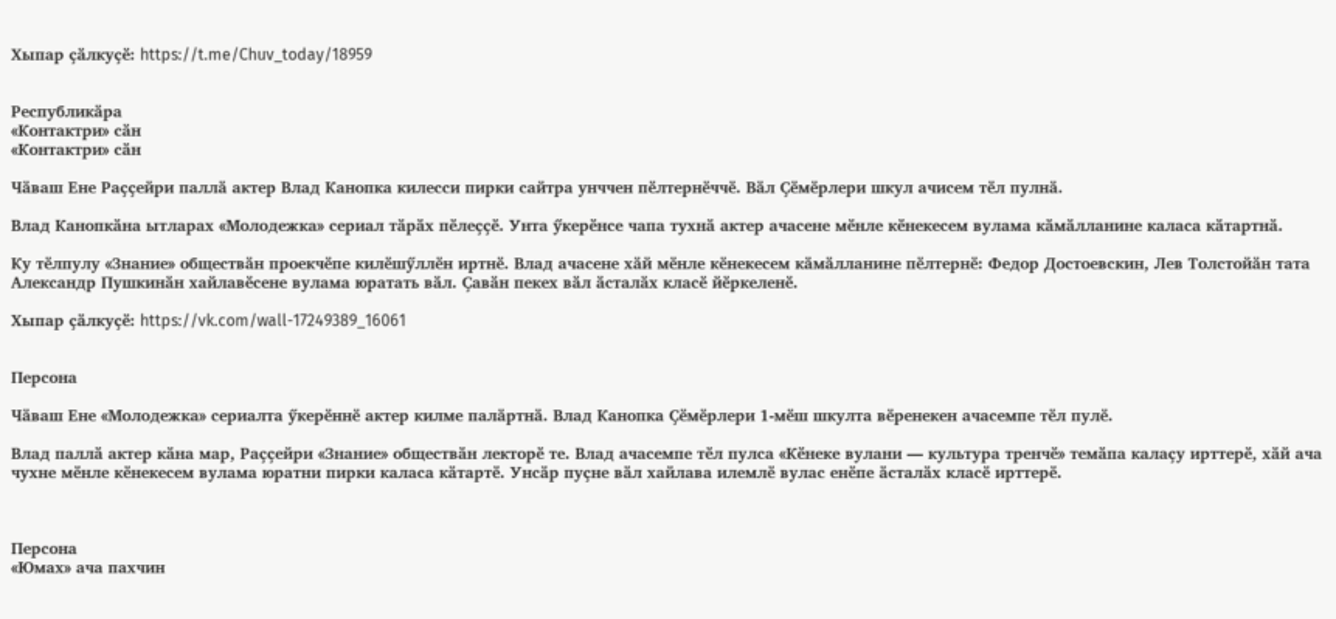Хыпар ҫӑлкуҫӗ: https://t.me/Chuv_today/18959


Республикӑра
«Контактри» сӑн
«Контактри» сӑн

Чӑваш Ене Раҫҫейри паллӑ актер Влад Канопка килесси пирки сайтра унччен пӗлтернӗччӗ. Вӑл Ҫӗмӗрлери шкул ачисем тӗл пулнӑ.

Влад Канопкӑна ытларах «Молодежка» сериал тӑрӑх пӗлеҫҫӗ. Унта ӳкерӗнсе чапа тухнӑ актер ачасене мӗнле кӗнекесем вулама кӑмӑлланине каласа кӑтартнӑ.

Ку тӗлпулу «Знание» обществӑн проекчӗпе килӗшӳллӗн иртнӗ. Влад ачасене хӑй мӗнле кӗнекесем кӑмӑлланине пӗлтернӗ: Федор Достоевскин, Лев Толстойӑн тата Александр Пушкинӑн хайлавӗсене вулама юратать вӑл. Ҫавӑн пекех вӑл ӑсталӑх класӗ йӗркеленӗ.

Хыпар ҫӑлкуҫӗ: https://vk.com/wall-17249389_16061


Персона

Чӑваш Ене «Молодежка» сериалта ӳкерӗннӗ актер килме палӑртнӑ. Влад Канопка Ҫӗмӗрлери 1-мӗш шкулта вӗренекен ачасемпе тӗл пулӗ.

Влад паллӑ актер кӑна мар, Раҫҫейри «Знание» обществӑн лекторӗ те. Влад ачасемпе тӗл пулса «Кӗнеке вулани — культура тренчӗ» темӑпа калаҫу ирттерӗ, хӑй ача чухне мӗнле кӗнекесем вулама юратни пирки каласа кӑтартӗ. Унсӑр пуҫне вӑл хайлава илемлӗ вулас енӗпе ӑсталӑх класӗ ирттерӗ.



Персона
«Юмах» ача пахчин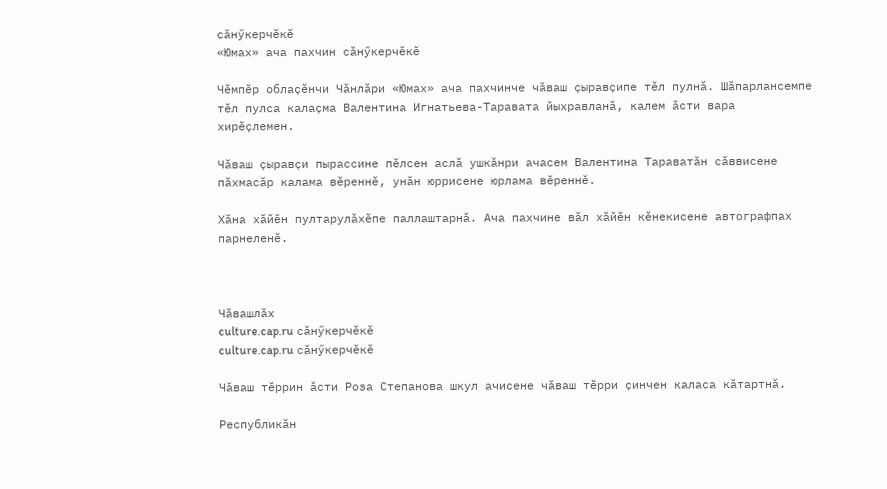сӑнӳкерчӗкӗ
«Юмах» ача пахчин сӑнӳкерчӗкӗ

Чӗмпӗр облаҫӗнчи Чӑнлӑри «Юмах» ача пахчинче чӑваш ҫыравҫипе тӗл пулнӑ. Шӑпарлансемпе тӗл пулса калаҫма Валентина Игнатьева-Таравата йыхравланӑ, калем ӑсти вара хирӗҫлемен.

Чӑваш ҫыравҫи пырассине пӗлсен аслӑ ушкӑнри ачасем Валентина Тараватӑн сӑввисене пӑхмасӑр калама вӗреннӗ, унӑн юррисене юрлама вӗреннӗ.

Хӑна хӑйӗн пултарулӑхӗпе паллаштарнӑ. Ача пахчине вӑл хӑйӗн кӗнекисене автографпах парнеленӗ.



Чӑвашлӑх
culture.cap.ru сӑнӳкерчӗкӗ
culture.cap.ru сӑнӳкерчӗкӗ

Чӑваш тӗррин ӑсти Роза Степанова шкул ачисене чӑваш тӗрри ҫинчен каласа кӑтартнӑ.

Республикӑн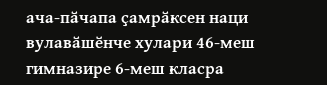ача-пӑчапа ҫамрӑксен наци вулавӑшӗнче хулари 46-меш гимназире 6-меш класра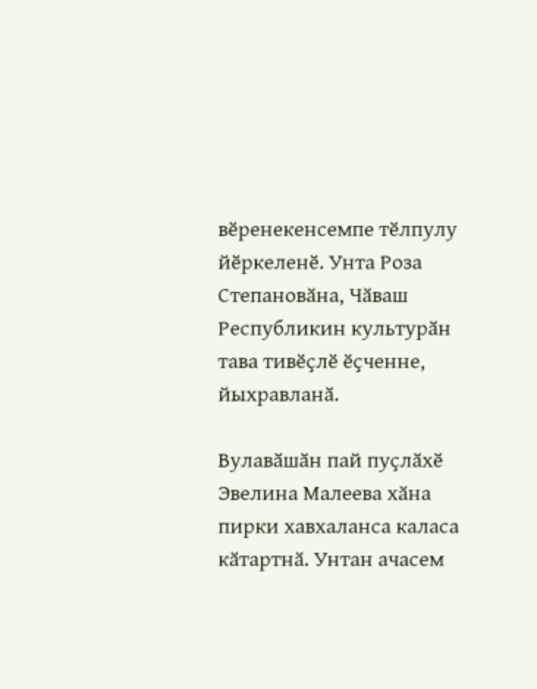вӗренекенсемпе тӗлпулу йӗркеленӗ. Унта Роза Степановӑна, Чӑваш Республикин культурӑн тава тивӗҫлӗ ӗҫченне, йыхравланӑ.

Вулавӑшӑн пай пуҫлӑхӗ Эвелина Малеева хӑна пирки хавхаланса каласа кӑтартнӑ. Унтан ачасем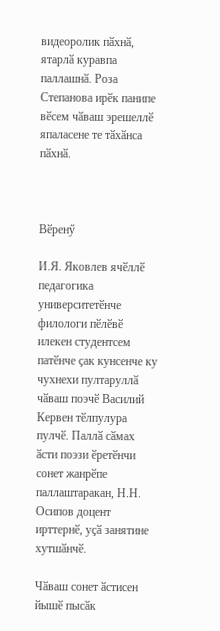видеоролик пӑхнӑ, ятарлӑ куравпа паллашнӑ. Роза Степанова ирӗк панипе вӗсем чӑваш эрешеллӗ япаласене те тӑхӑнса пӑхнӑ.



Вӗренӳ

И.Я. Яковлев ячӗллӗ педагогика университетӗнче филологи пӗлӗвӗ илекен студентсем патӗнче ҫак кунсенче ку чухнехи пултаруллӑ чӑваш поэчӗ Василий Кервен тӗлпулура пулчӗ. Паллӑ сӑмах ӑсти поэзи ӗретӗнчи сонет жанрӗпе паллаштаракан, Н.Н. Осипов доцент ирттернӗ, уҫӑ занятине хутшӑнчӗ.

Чӑваш сонет ӑстисен йышӗ пысӑк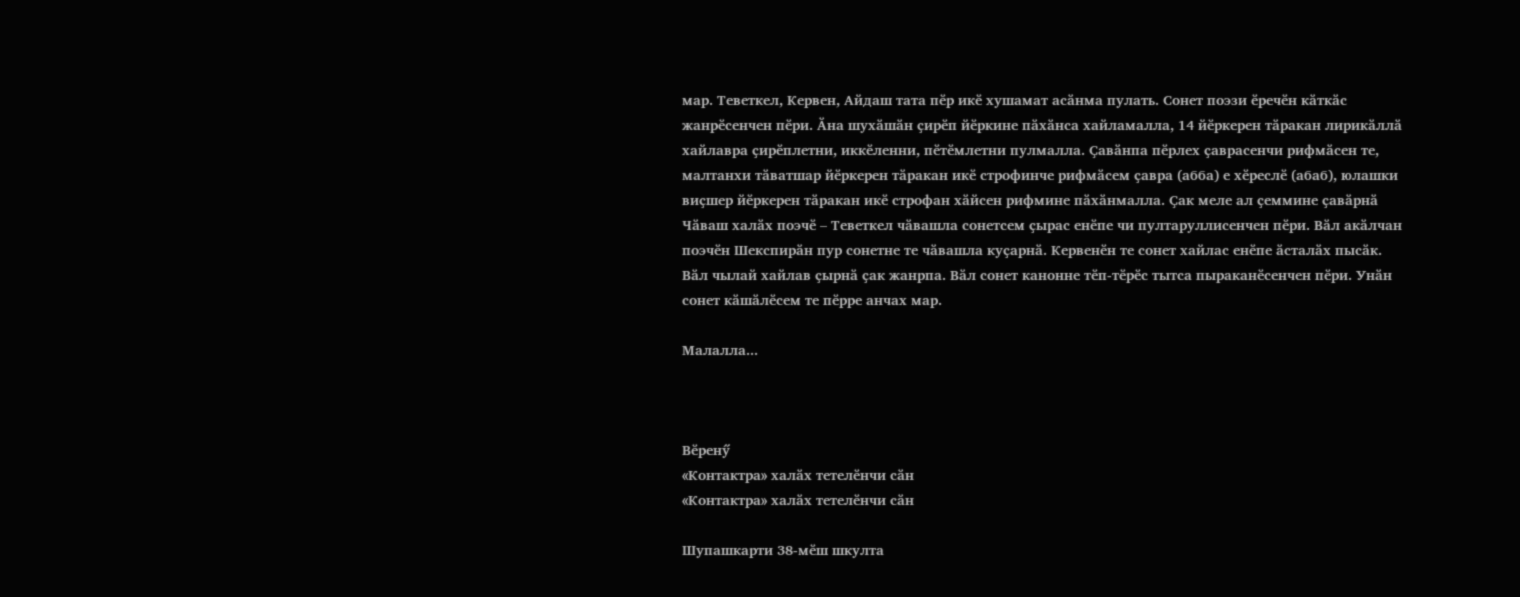мар. Теветкел, Кервен, Айдаш тата пӗр икӗ хушамат асӑнма пулать. Сонет поэзи ӗречӗн кӑткӑс жанрӗсенчен пӗри. Ӑна шухӑшӑн ҫирӗп йӗркине пӑхӑнса хайламалла, 14 йӗркерен тӑракан лирикӑллӑ хайлавра ҫирӗплетни, иккӗленни, пӗтӗмлетни пулмалла. Ҫавӑнпа пӗрлех ҫаврасенчи рифмӑсен те, малтанхи тӑватшар йӗркерен тӑракан икӗ строфинче рифмӑсем ҫавра (абба) е хӗреслӗ (абаб), юлашки виҫшер йӗркерен тӑракан икӗ строфан хӑйсен рифмине пӑхӑнмалла. Ҫак меле ал ҫеммине ҫавӑрнӑ Чӑваш халӑх поэчӗ – Теветкел чӑвашла сонетсем ҫырас енӗпе чи пултаруллисенчен пӗри. Вӑл акӑлчан поэчӗн Шекспирӑн пур сонетне те чӑвашла куҫарнӑ. Кервенӗн те сонет хайлас енӗпе ӑсталӑх пысӑк. Вӑл чылай хайлав ҫырнӑ ҫак жанрпа. Вӑл сонет канонне тӗп-тӗрӗс тытса пыраканӗсенчен пӗри. Унӑн сонет кӑшӑлӗсем те пӗрре анчах мар.

Малалла...



Вӗренӳ
«Контактра» халӑх тетелӗнчи сӑн
«Контактра» халӑх тетелӗнчи сӑн

Шупашкарти 38-мӗш шкулта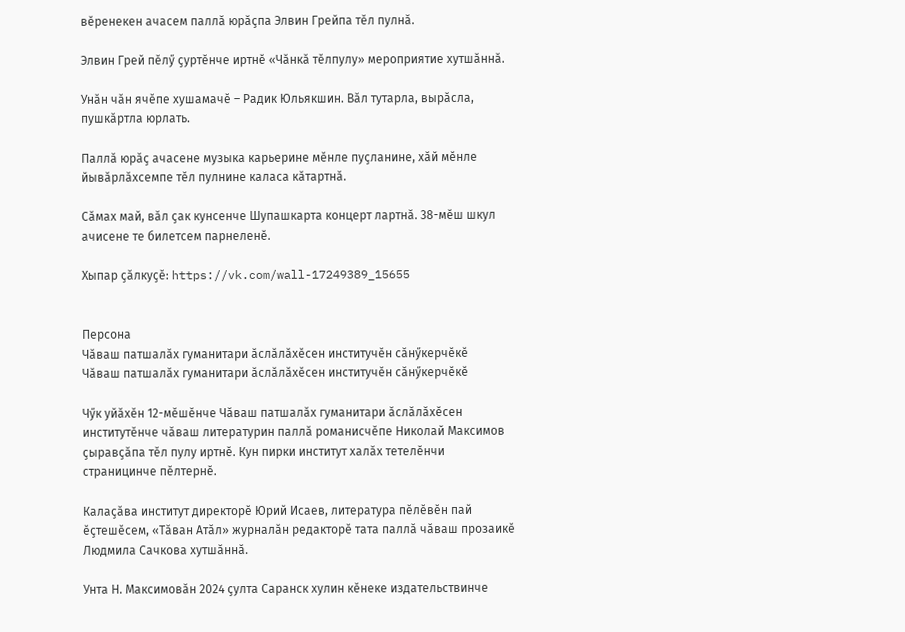вӗренекен ачасем паллӑ юрӑҫпа Элвин Грейпа тӗл пулнӑ.

Элвин Грей пӗлӳ ҫуртӗнче иртнӗ «Чӑнкӑ тӗлпулу» мероприятие хутшӑннӑ.

Унӑн чӑн ячӗпе хушамачӗ – Радик Юльякшин. Вӑл тутарла, вырӑсла, пушкӑртла юрлать.

Паллӑ юрӑҫ ачасене музыка карьерине мӗнле пуҫланине, хӑй мӗнле йывӑрлӑхсемпе тӗл пулнине каласа кӑтартнӑ.

Сӑмах май, вӑл ҫак кунсенче Шупашкарта концерт лартнӑ. 38-мӗш шкул ачисене те билетсем парнеленӗ.

Хыпар ҫӑлкуҫӗ: https://vk.com/wall-17249389_15655


Персона
Чӑваш патшалӑх гуманитари ӑслӑлӑхӗсен институчӗн сӑнӳкерчӗкӗ
Чӑваш патшалӑх гуманитари ӑслӑлӑхӗсен институчӗн сӑнӳкерчӗкӗ

Чӳк уйӑхӗн 12-мӗшӗнче Чӑваш патшалӑх гуманитари ӑслӑлӑхӗсен институтӗнче чӑваш литературин паллӑ романисчӗпе Николай Максимов ҫыравҫӑпа тӗл пулу иртнӗ. Кун пирки институт халӑх тетелӗнчи страницинче пӗлтернӗ.

Калаҫӑва институт директорӗ Юрий Исаев, литература пӗлӗвӗн пай ӗҫтешӗсем, «Тӑван Атӑл» журналӑн редакторӗ тата паллӑ чӑваш прозаикӗ Людмила Сачкова хутшӑннӑ.

Унта Н. Максимовӑн 2024 ҫулта Саранск хулин кӗнеке издательствинче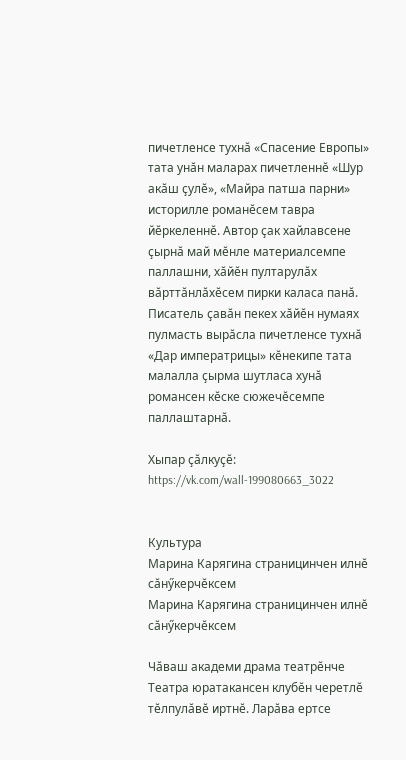пичетленсе тухнӑ «Спасение Европы» тата унӑн маларах пичетленнӗ «Шур акӑш ҫулӗ», «Майра патша парни» историлле романӗсем тавра йӗркеленнӗ. Автор ҫак хайлавсене ҫырнӑ май мӗнле материалсемпе паллашни, хӑйӗн пултарулӑх вӑрттӑнлӑхӗсем пирки каласа панӑ. Писатель ҫавӑн пекех хӑйӗн нумаях пулмасть вырӑсла пичетленсе тухнӑ «Дар императрицы» кӗнекипе тата малалла ҫырма шутласа хунӑ романсен кӗске сюжечӗсемпе паллаштарнӑ.

Хыпар ҫӑлкуҫӗ: https://vk.com/wall-199080663_3022


Культура
Марина Карягина страницинчен илнӗ сӑнӳкерчӗксем
Марина Карягина страницинчен илнӗ сӑнӳкерчӗксем

Чӑваш академи драма театрӗнче Театра юратакансен клубӗн черетлӗ тӗлпулӑвӗ иртнӗ. Ларӑва ертсе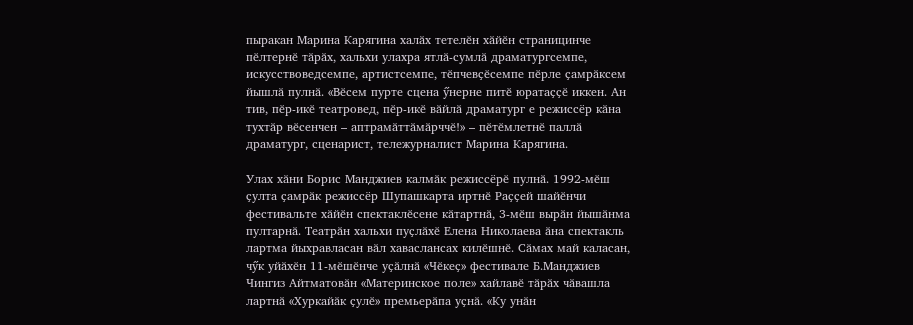пыракан Марина Карягина халӑх тетелӗн хӑйӗн страницинче пӗлтернӗ тӑрӑх, хальхи улахра ятлӑ-сумлӑ драматургсемпе, искусствоведсемпе, артистсемпе, тӗпчевҫӗсемпе пӗрле ҫамрӑксем йышлӑ пулнӑ. «Вӗсем пурте сцена ӳнерне питӗ юратаҫҫӗ иккен. Ан тив, пӗр-икӗ театровед, пӗр-икӗ вӑйлӑ драматург е режиссёр кӑна тухтӑр вӗсенчен – аптрамӑттӑмӑрччӗ!» – пӗтӗмлетнӗ паллӑ драматург, сценарист, тележурналист Марина Карягина.

Улах хӑни Борис Манджиев калмӑк режиссёрӗ пулнӑ. 1992-мӗш ҫулта ҫамрӑк режиссёр Шупашкарта иртнӗ Раҫҫей шайӗнчи фестивальте хӑйӗн спектаклӗсене кӑтартнӑ, 3-мӗш вырӑн йышӑнма пултарнӑ. Театрӑн хальхи пуҫлӑхӗ Елена Николаева ӑна спектакль лартма йыхравласан вӑл хаваслансах килӗшнӗ. Сӑмах май каласан, чӳк уйӑхӗн 11-мӗшӗнче уҫӑлнӑ «Чӗкеҫ» фестивале Б.Манджиев Чингиз Айтматовӑн «Материнское поле» хайлавӗ тӑрӑх чӑвашла лартнӑ «Хуркайӑк ҫулӗ» премьерӑпа уҫнӑ. «Ку унӑн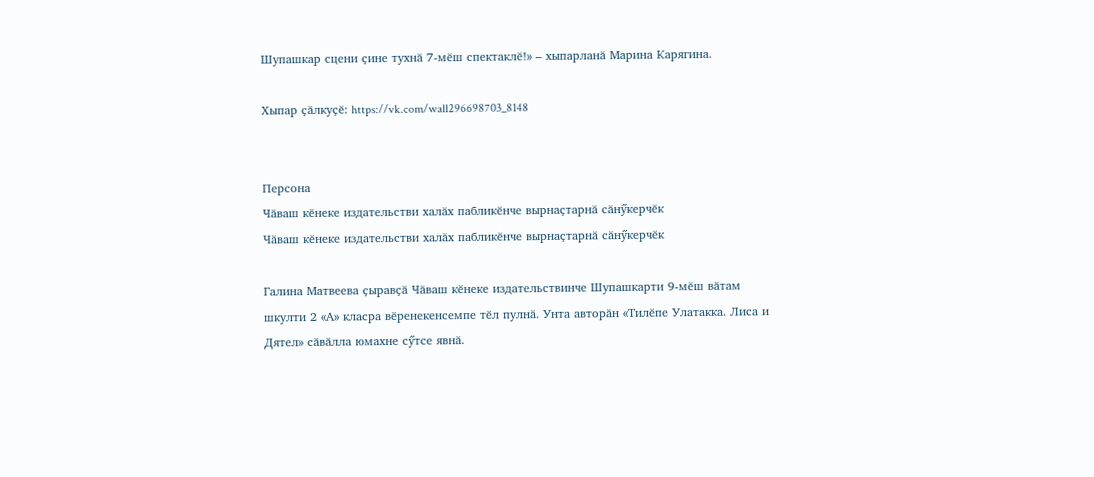Шупашкар сцени ҫине тухнӑ 7-мӗш спектаклӗ!» – хыпарланӑ Марина Карягина.

Хыпар ҫӑлкуҫӗ: https://vk.com/wall296698703_8148


Персона
Чӑваш кӗнеке издательстви халӑх пабликӗнче вырнаҫтарнӑ сӑнӳкерчӗк
Чӑваш кӗнеке издательстви халӑх пабликӗнче вырнаҫтарнӑ сӑнӳкерчӗк

Галина Матвеева ҫыравҫӑ Чӑваш кӗнеке издательствинче Шупашкарти 9-мӗш вӑтам шкулти 2 «А» класра вӗренекенсемпе тӗл пулнӑ. Унта авторӑн «Тилӗпе Улатакка. Лиса и Дятел» сӑвӑлла юмахне сӳтсе явнӑ.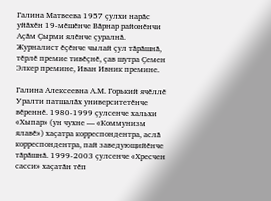Галина Матвеева 1957 ҫулхи нарӑс уйӑхӗн 19-мӗшӗнче Вӑрнар районӗнчи Аҫӑм Ҫырми ялӗнче ҫуралнӑ. Журналист ӗҫӗнче чылай ҫул тӑрӑшнӑ, тӗрлӗ премие тивӗҫнӗ, ҫав шутра Ҫемен Элкер премине, Иван Ивник премине.

Галина Алексеевна А.М. Горький ячӗллӗ Уралти патшалӑх университетӗнче вӗреннӗ. 1980-1999 ҫулсенче хальхи «Хыпар» (ун чухне — «Коммунизм ялавӗ») хаҫатра корреспондентра, аслӑ корреспондентра, пай заведующийӗнче тӑрӑшнӑ. 1999-2003 ҫулсенче «Хресчен сасси» хаҫатӑн тӗп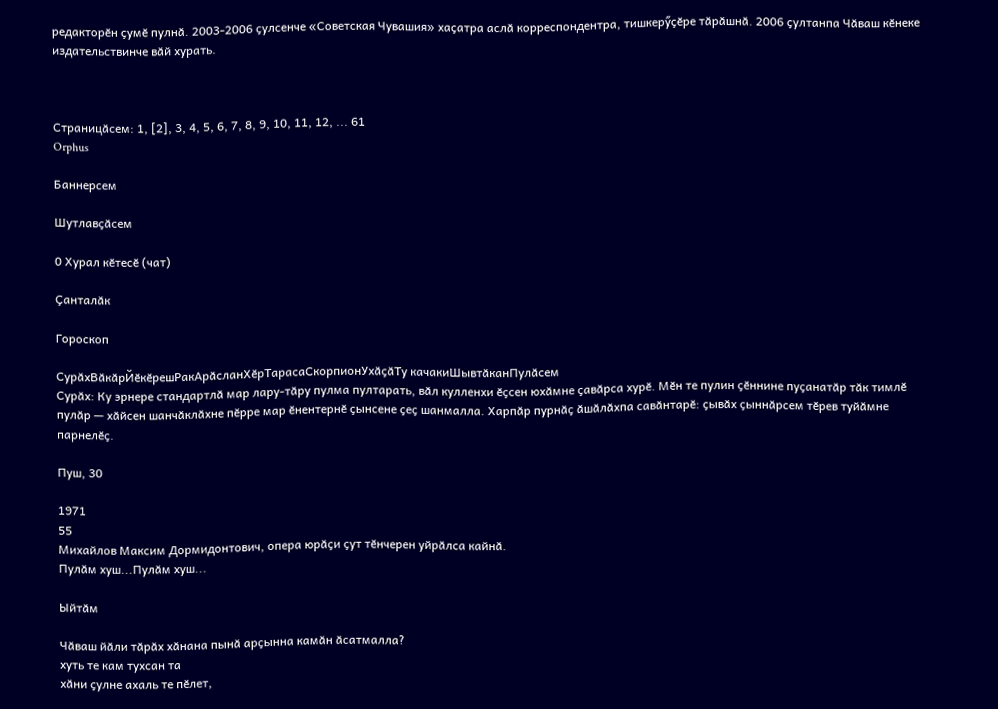редакторӗн ҫумӗ пулнӑ. 2003-2006 ҫулсенче «Советская Чувашия» хаҫатра аслӑ корреспондентра, тишкерӳҫӗре тӑрӑшнӑ. 2006 ҫултанпа Чӑваш кӗнеке издательствинче вӑй хурать.



Страницӑсем: 1, [2], 3, 4, 5, 6, 7, 8, 9, 10, 11, 12, ... 61
Orphus

Баннерсем

Шутлавҫӑсем

0 Хурал кӗтесӗ (чат)

Ҫанталӑк

Гороскоп

СурӑхВӑкӑрЙӗкӗрешРакАрӑсланХӗрТарасаСкорпионУхӑҫӑТу качакиШывтӑканПулӑсем
Сурӑх: Ку эрнере стандартлӑ мар лару-тӑру пулма пултарать, вӑл кулленхи ӗҫсен юхӑмне ҫавӑрса хурӗ. Мӗн те пулин ҫӗннине пуҫанатӑр тӑк тимлӗ пулӑр — хӑйсен шанчӑклӑхне пӗрре мар ӗнентернӗ ҫынсене ҫеҫ шанмалла. Харпӑр пурнӑҫ ӑшӑлӑхпа савӑнтарӗ: ҫывӑх ҫыннӑрсем тӗрев туйӑмне парнелӗҫ.

Пуш, 30

1971
55
Михайлов Максим Дормидонтович, опера юрӑҫи ҫут тӗнчерен уйрӑлса кайнӑ.
Пулӑм хуш...Пулӑм хуш...

Ыйтӑм

Чӑваш йӑли тӑрӑх хӑнана пынӑ арҫынна камӑн ӑсатмалла?
хуть те кам тухсан та
хӑни ҫулне ахаль те пӗлет,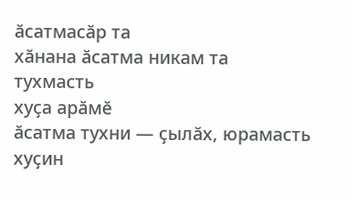ӑсатмасӑр та
хӑнана ӑсатма никам та тухмасть
хуҫа арӑмӗ
ӑсатма тухни — ҫылӑх, юрамасть
хуҫин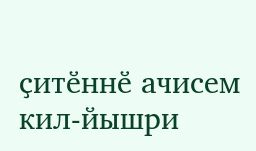ҫитӗннӗ ачисем
кил-йышри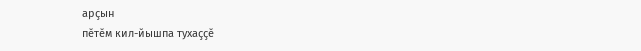арҫын
пӗтӗм кил-йышпа тухаҫҫӗ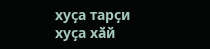хуҫа тарҫи
хуҫа хӑй